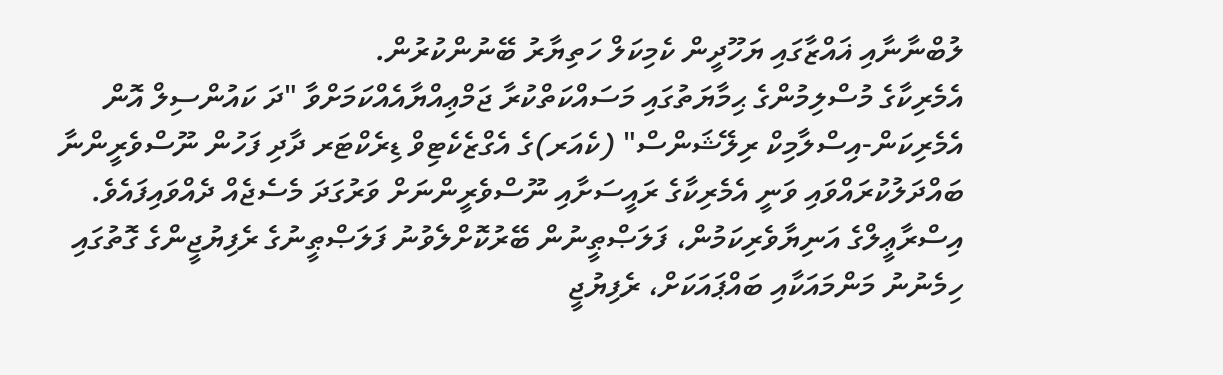ލުބްނާނާއި ޣައްޒާގައި ޔަހޫދީން ކެމިކަލް ހަތިޔާރު ބޭނުންކުރުން.
އެމެރިކާގެ މުސްލިމުންގެ ޙިމާޔަތުގައި މަސައްކަތްކުރާ ޖަމްޢިއްޔާއެއްކަމަށްވާ "ދަ ކައުންސިލް އޮން އެމެރިކަން-އިސްލާމިކް ރިލޭޝަންސް" (ކެއަރ)ގެ އެގްޒެކެޓިވް ޑިރެކްޓަރ ދާދި ފަހުން ނޫސްވެރީންނާ ބައްދަލުކުރައްވައި ވަނީ އެމެރިކާގެ ރައީސަށާއި ނޫސްވެރީންނަށް ވަރުގަދަ މެސެޖެއް ދެއްވައިފައެވެ. އިސްރާޢީލްގެ އަނިޔާވެރިކަމުން، ފަލަޞްޠީނުން ބޭރުކޮށްލެވުނު ފަލަޞްޠީނުގެ ރެފިޔުޖީންގެ ގޮތުގައި ހިމެނުނު މަންމައަކާއި ބައްޕައަކަށް، ރެފިޔުޖީ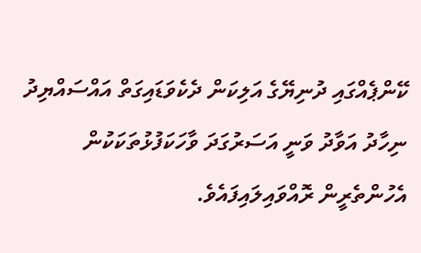ކޭންޕެއްގައި ދުނިޔޭގެ އަލިކަން ދެކެވަޑައިގަތް އައްސައްޔިދު ނިހާދު އަވާދު ވަނީ އަސަރުގަދަ ވާހަކަފުޅުތަކަކުން އެހުންތެރީން ރޮއްވައިލައިފައެވެ.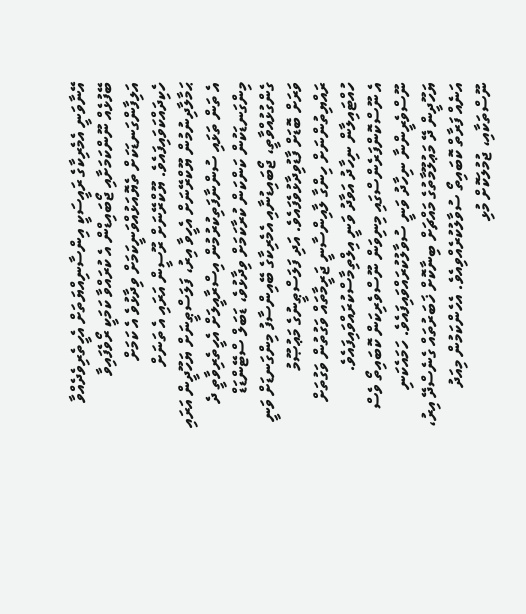އޭނާވަނީ އެމެރިކާގެ ރައީސަކީ އިންސާނިއްޔަތަށް އެހީތެރިވެދެއްވާ ބޭފުޅެއް ނޫންކަމަށާއި ޖޯބައިޑްން އެ ކުރައްވާ ކަމަކީ ރޯވެފައިވާ އަލިފާންގަނޑަކަށް ތެޔޮއަޅުއްވަނީކަމަށް ވިދާޅުވެ އެ ކަމަށް ހެކިދައްކަވައިފައެވެ. ޔޫކްރޭނަށް ރޫސީން އަރައި އެ ތަނަށް ޙަމާލާދިނުމުން ޔޫކްރޭނަށް އެހީވާ އިރު، ފަލަސްޠީނަށް ޔަހޫދީން އަރައި އެ ތަން ތަޅައި ސުންނާފަތިކުރުމުން އިސްރާއީލަށް އެހީތެރިވާތީ ދެ މިންގަނޑަކުން ކަންކަން ކުރާކަމަށް ވިދާޅުވެ، ޑަބަލް ސްޓޭންޑަޑް ގެންގުޅުއްވާތީ، ޖޯބައިޑުނާއި އެމެރިކާގެ ބޭއިންސާފު މިންގަނޑަށް ވަނީ ވަރަށް ބޮޑަށް ފާޑުވިދާޅުވެފައެވެ. އަދި ފަލަސްޠީނުގެ މަޢުޞޫމު ރައްޔިތުންނަށް ހިންގާ ލާއިންސާނީ ޖަރީމާތައް ވަގުތުން ވަގުތަށް ހުއްޓައިލާން ނިހާދު އަވާދު ވަނީ އިލްތިމާސްކުރައްވައިފައެވެ.
އެ ނޫސްކޮންފަރެންސްގައި މިނިވަން ނޫސްވެރިކަން ކޮބައިތޯ ވެސް ނޫސްވެރީންނާ ނިހާދު ވަނީ ސުވާލުކުރައްވައިފައެވެ. ހަމައެކަނި ޔަހޫދީން ދޭ މަޢުލޫމާތުގެ މައްޗަށް ބިނާކޮށް ޚަބަރުތައް ގެނެސްދޭ އިރު، އަނެއް ފަރާތް ކޮބައިތޯ ސުވާލުކުރެއްވިއެވެ. އެހެންކަމުން މިއަދު ނޫސްތަކާއި، ޖުމުލަކޮށް މުޅި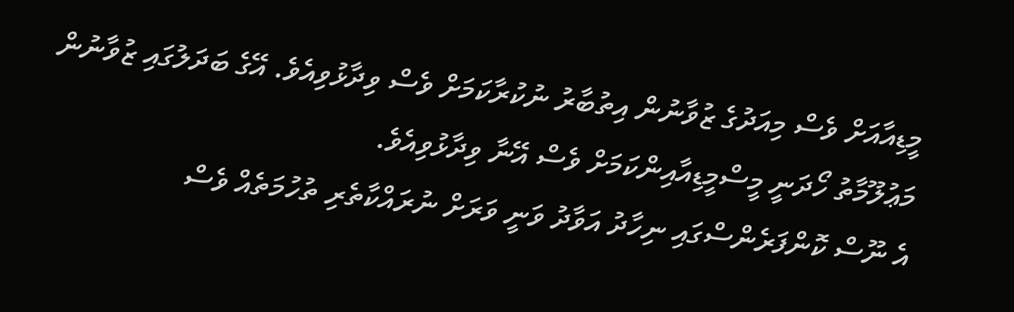މީޑިއާއަށް ވެސް މިއަދުގެ ޒުވާނުން އިތުބާރު ނުކުރާކަމަށް ވެސް ވިދާޅުވިއެވެ. އޭގެ ބަދަލުގައި ޒުވާނުން މަޢުލޫމާތު ހޯދަނީ މީސްމީޑިއާއިންކަމަށް ވެސް އޭނާ ވިދާޅުވިއެވެ.
އެ ނޫސް ކޮންފަރެންސްގައި ނިހާދު އަވާދު ވަނީ ވަރަށް ނުރައްކާތެރި ތުހުމަތެއް ވެސް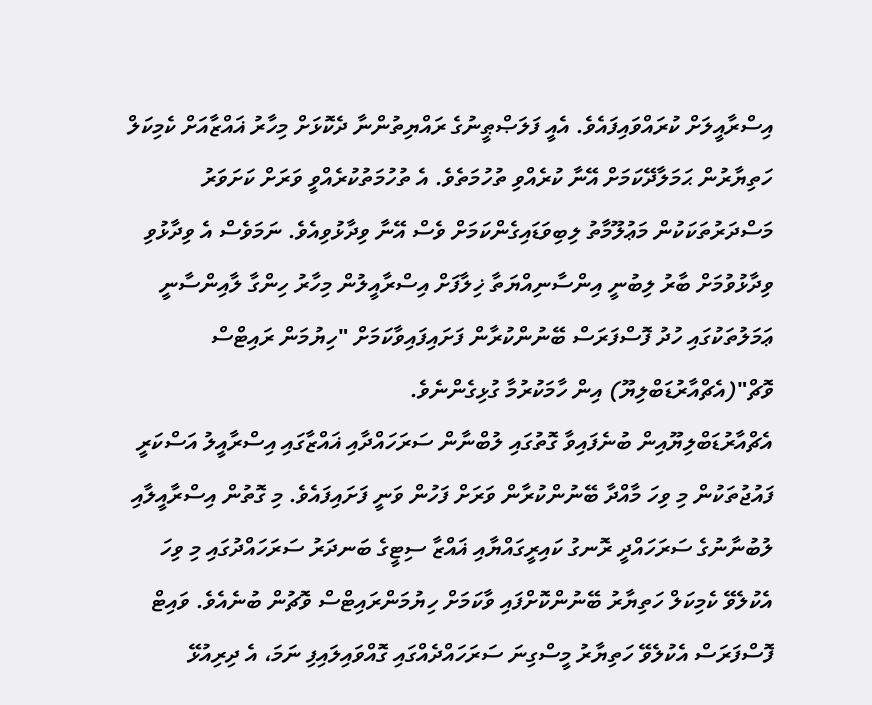އިސްރާއީލަށް ކުރައްވައިފައެވެ. އެއީ ފަލަޞްޠީނުގެ ރައްޔިތުންނާ ދެކޮޅަށް މިހާރު ޣައްޒާއަށް ކެމިކަލް ހަތިޔާރުން ޙަމަލާދޭކަމަށް އޭނާ ކުރެއްވި ތުހުމަތެވެ. އެ ތުހުމަތުކުރެއްވީ ވަރަށް ކަށަވަރު މަސްދަރުތަކަކުން މަޢުލޫމާތު ލިބިވަޑައިގެންކަމަށް ވެސް އޭނާ ވިދާޅުވިއެވެ. ނަމަވެސް އެ ވިދާޅުވި ވިދާޅުވުމަށް ބާރު ލިބުނީ އިންސާނިއްޔަތާ ޚިލާފަށް އިސްރާއީލުން މިހާރު ހިންގާ ލާއިންސާނީ ޢަމަލުތަކުގައި ހުދު ފޮސްފަރަސް ބޭނުންކުރާން ފަށައިފައިވާކަމަށް "ހިޔުމަން ރައިޓްސް ވޮޗް"(އެޗްއާރުޑަބްލިޔޫ) އިން ހާމަކުރުމާ ގުޅިގެންނެވެ.
އެޗްއާރުޑަބްލިޔޫއިން ބުނެފައިވާ ގޮތުގައި ލުބްނާން ސަރަހައްދާއި ޣައްޒާގައި އިސްރާއީލު އަސްކަރީ ފައުޖުތަކުން މި ވިހަ މާއްދާ ބޭނުންކުރާން ވަރަށް ފަހުން ވަނީ ފަށައިފައެވެ. މި ގޮތުން އިސްރާއީލާއި ލުބުނާނުގެ ސަރަހައްދީ ރޮނގު ކައިރީގައްޔާއި ޣައްޒާ ސިޓީގެ ބަނދަރު ސަރަހައްދުގައި މި ވިހަ އެކުލެވޭ ކެމިކަލް ހަތިޔާރު ބޭނުންކޮށްފައި ވާކަމަށް ހިޔުމަންރައިޓްސް ވޮޗުން ބުނެއެވެ. ވައިޓް ފޮސްފަރަސް އެކުލެވޭ ހަތިޔާރު މީސްގިނަ ސަރަހައްދެއްގައި ގޮއްވައިލައިފި ނަމަ، އެ ދިރިއުޅޭ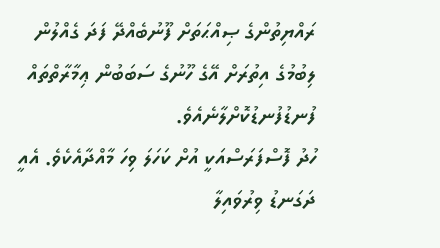ރައްޔިތުންގެ ޞިއްޙަތަށް ފޫނުބެއްދޭ ފަދަ ގެއްލުން ލިބުމުގެ އިތުރަށް އޭގެ ހޫނުގެ ސަބަބުން ޢިމާރާތްތައް ފުނޑުފުނޑުކޮށްލާނެއެވެ.
ހުދު ފޮސްފަރަސްއަކީ އުށް ކަހަލަ ވިހަ މާއްދާއެކެވެ. އެއީ ދަގަނޑު ވިރުވައިލާ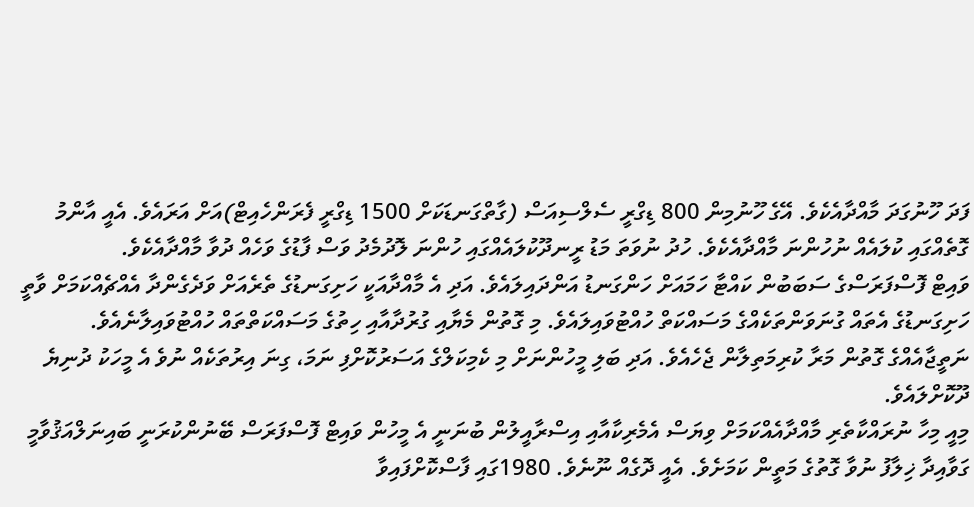ފަދަ ހޫނުގަދަ މާއްދާއެކެވެ. އޭގެ ހޫނުމިން 800 ޑިގްރީ ސެލްސިއަސް (ގާތްގަނޑަކަށް 1500 ޑިގްރީ ފެރަންހެއިޓް)އަށް އަރައެވެ. އެއީ އާންމު ގޮތެއްގައި ކުލައެއް ނުހުންނަ މާއްދާއެކެވެ. ހުދު ނުވަތަ މަޑު ރީނދޫކުލައެއްގައި ހުންނަ ލޮދުމެދު ވަސް ފާޑުގެ ވަހެއް ދުވާ މާއްދާއެކެވެ.
ވައިޓް ފޮސްފަރަސްގެ ސަބަބުން ކައްޓާ ހަމައަށް ހަންގަނޑު އަންދައިލައެވެ. އަދި އެ މާއްދާއަކީ ހަށިގަނޑުގެ ތެރެއަށް ވަދެގެންދާ އެއްޗެއްކަމަށް ވާތީ ހަށިގަނޑުގެ އެތައް ގުނަވަންތަކެއްގެ މަސައްކަތް ހުއްޓުވައިލައެވެ. މި ގޮތުން މެޔާއި ގުރުދާއާއި ހިތުގެ މަސައްކަތްތައް ހުއްޓުވައިލާނެއެވެ. ނަތީޖާއެއްގެ ގޮތުން މަރާ ކުރިމަތިލާން ޖެހެއެވެ. އަދި ބަލި މީހުންނަށް މި ކެމިކަލްގެ އަސަރުކޮށްފި ނަމަ، ގިނަ އިރުތަކެއް ނުވެ އެ މީހަކު ދުނިޔެ ދޫކޮށްލައެވެ.
މިއީ މިހާ ނުރައްކާތެރި މާއްދާއެއްކަމަށް ވިޔަސް އެމެރިކާއާއި އިސްރާއީލުން ބުނަނީ އެ މީހުން ވައިޓް ފޮސްފަރަސް ބޭނުންކުރަނީ ބައިނަލްއަޤުވާމީ ގަވާއިދާ ޚިލާފު ނުވާ ގޮތުގެ މަތީން ކަމަށެވެ. އެއީ ދޮގެއް ނޫނެވެ. 1980ގައި ފާސްކޮށްފައިވާ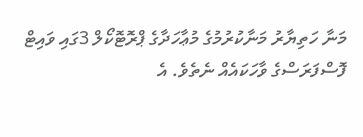މަނާ ހަތިޔާރު މަނާކުރުމުގެ މުޢާހަދާގެ ޕްރޮޓޮކޯލް 3ގައި ވައިޓް ފޮސްފަރަސްގެ ވާހަކައެއް ނެތެވެ. އެ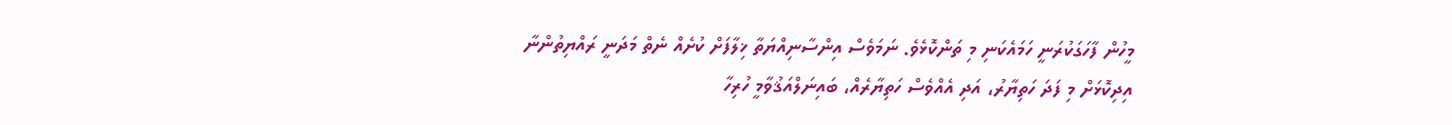މީހުން ފާހަގަކުރަނީ ހަމައެކަނި މި ތަންކޮޅެވެ. ނަމަވެސް އިންސާނިއްޔަތާ ޚިލާފަށް ކުށެއް ނެތް މަދަނީ ރައްޔިތުންނާ އިދިކޮޅަށް މި ފަދަ ހަތިޔާރު، އަދި އެއްވެސް ހަތިޔާރެއް، ބައިނަލްއަޤުވާމީ ހުރިހާ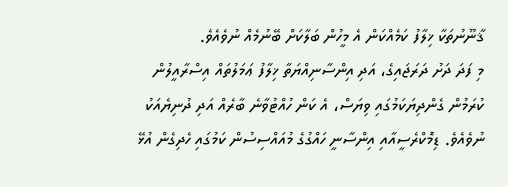ޤާނޫނުތަކާ ޚިލާފު ކަމެއްކަން އެ މީހުން ބަލާކަށް ބޭނުމެއް ނުވެއެވެ.
މި ފަދަ ދަށު ދަރަޖައިގެ، އަދި އިންސާނިއްޔަތާ ޚިލާފު ޢަމަލުތައް އިސްރާއީލުން ކުރަމުން ގެންދިޔަކަމުގައި ވިޔަސް، އެ ކަން ހުއްޓުވާނެ ބާރެއް އަދި ދުނިޔެއަކު ނުވެއެވެ. ޑިމޮކްރެސީއާއި އިންސާނީ ހައްގުގެ މުއައްސިސުން ކަމުގައި ހެދިގެން އުޅޭ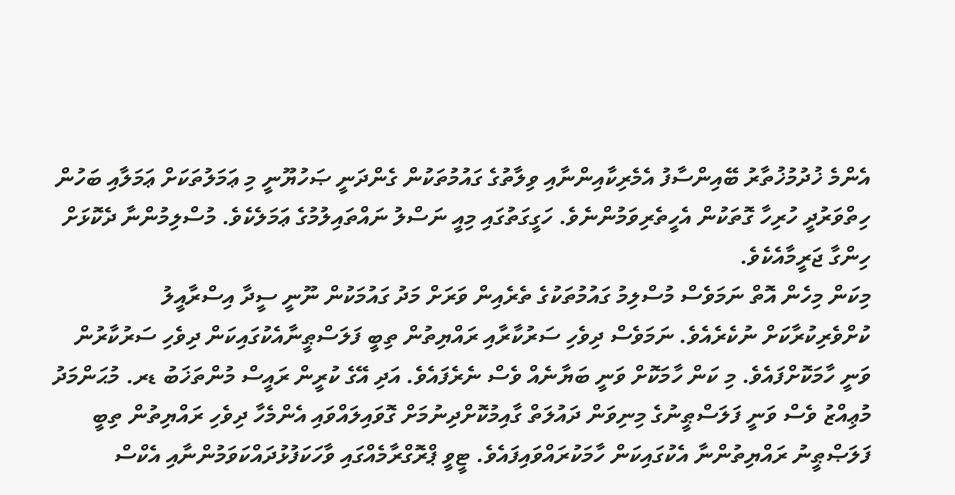އެންމެ ޚުދުމުޚުތާރު ބޭއިންސާފު އެމެރިކާއިންނާއި ވިލާތުގެ ގައުމުތަކުން ގެންދަނީ ޞަހުޔޫނީ މި ޢަމަލުތަކަށް ޢަމަލާއި ބަހުން ހިތްވަރުދީ ހުރިހާ ގޮތަކުން އެހީތެރިވަމުންނެވެ. ހަގީގަތުގައި މިއީ ނަސްލު ނައްތައިލުމުގެ ޢަމަލެކެވެ. މުސްލިމުންނާ ދެކޮޅަށް ހިންގާ ޖަރީމާއެކެވެ.
މިކަން މިހެން އޮތް ނަމަވެސް މުސްލިމު ގައުމުތަކުގެ ތެރެއިން ވަރަށް މަދު ގައުމަކުން ނޫނީ ސީދާ އިސްރާއީލު ކުށްވެރިކުރާކަށް ނުކެރެއެވެ. ނަމަވެސް ދިވެހި ސަރުކާރާއި ރައްޔިތުން ތިބީ ފަލަސްޠީނާއެކުގައިކަން ދިވެހި ސަރުކާރުން ވަނީ ހާމަކޮށްފައެވެ. މި ކަން ހާމަކޮށް ވަނީ ބަޔާނެއް ވެސް ނެރެފައެވެ. އަދި އޭގެ ކުރީން ރައީސް މުންތަޚަބު ޑރ. މުޙަންމަދު މުޢިއްޒު ވެސް ވަނީ ފަލަސްޠީނުގެ މިނިވަން ދައުލަތް ގާއިމުކޮށްދިނުމަށް ގޮވައިލައްވައި އެންމެހާ ދިވެހި ރައްޔިތުން ތިބީ ފަލަޞްޠީނު ރައްޔިތުންނާ އެކުގައިކަން ހާމަކުރައްވައިފައެވެ. ޓީވީ ޕްރޮގްރާމެއްގައި ވާހަކަފުޅުދައްކަވަމުންނާއި އެކްސް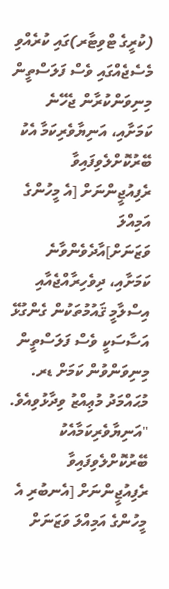(ކުރީގެ ޓްވިޓާރ)ގައި ކުރެއްވި މެސެޖެއްގައި ވެސް ފަލަސްތީން މިނިވަންކުރާން ޖެހޭނެ ކަމަށާއި، އަނިޔާވެރިކަމާ އެކު ބޭރުކޮށްލެވިފައިވާ ރެފިއުޖީންނަށް [އެ މީހުންގެ އަމިއްލަ ވަޒަނަށް]އާދެވެންވާނެ ކަމަށާއި، ދިވެހިރާއްޖެއާއި އިސްލާމީ ޤައުމުތަކުން ގެންގުޅޭ އަސާސަކީ ވެސް ފަލަސްތީން މިނިވަންވުން ކަމަށް ޑރ. މުޙައްމަދު މުޢިއްޒު ވިދާޅުވިއެވެ. "އަނިޔާވެރިކަމާއެކު ބޭރުކޮށްލެވިފައިވާ ރެފިއުޖީންނަށް [އެނބުރި އެ މީހުންގެ އަމިއްލަ ވަޒަނަށް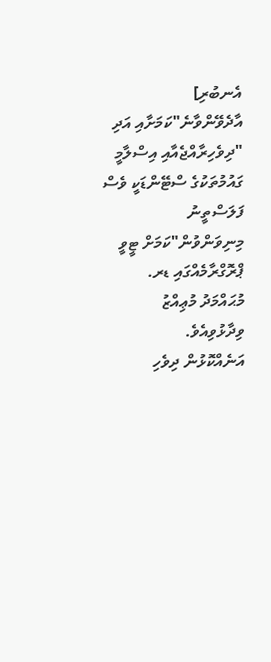އެނބުރި] އާދެވޭންވާނެ"ކަމަށާއި އަދި "ދިވެހިރާއްޖެއާއި އިސްލާމީ ގައުމުތަކުގެ ސްޓޭންޑަކީ ވެސް ފަލަސްތީނު މިނިވަންވުން"ކަމަށް ޓީވީ ޕްރޮގްރާމެއްގައި ޑރ. މުޙައްމަދު މުޢިއްޒު ވިދާޅުވިއެވެ.
އަނެއްކޮޅުން ދިވެހި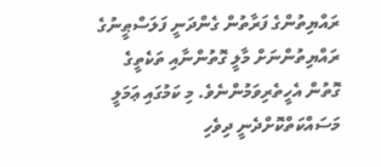ރައްޔިތުންގެ ފަރާތުން ގެންދަނީ ފަލަސްޠީނުގެ ރައްޔިތުންނަށް މާލީ ގޮތުންނާއި ތަކެތީގެ ގޮތުން އެހީތެރިވަމުންނެވެ. މި ކަމުގައި ޢަމަލީ މަސައްކަތްކޮށްދެނީ ދިވެހި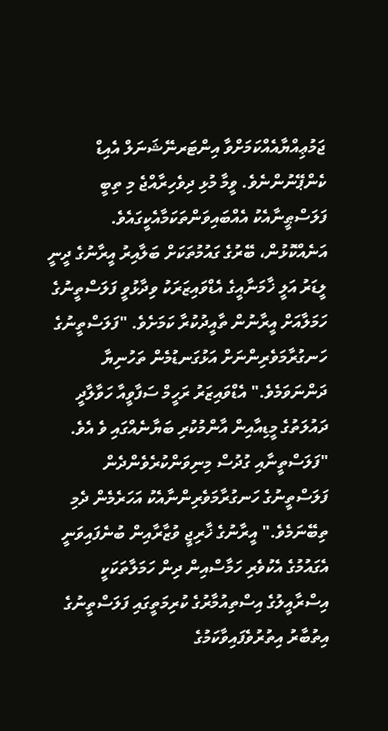ޖަމުޢިއްޔާއެއްކަމަށްވާ އިންޓަރނޭޝަނަލް އެއިޑް ކެންޕޭނުންނެވެ. ވީމާ މުޅި ދިވެހިރާއްޖެ މި ތިބީ ފަލަސްޠީނާއެކު އެއްބައިވަންތަކަމާއެކީގައެވެ.
އަނެއްކޮޅުން، ބޭރުގެ ގައުމުތަކަށް ބަލާއިރު އީރާނުގެ ދީނީ ލީޑަރު އަލީ ޚާމަނާއީގެ އެޑްވައިޒަރަކު ވިދާޅުވީ ފަލަސްތީނުގެ ހަމަލާއަށް އީރާނުން ތާއީދުކުރާ ކަމަށެވެ. "ފަލަސްތީނުގެ ހަނގުރާމަވެރިންނަށް އަޅުގަނޑުމެން ތަހުނިޔާ ދަންނަވަމެވެ." އެޑްވައިޒަރު ރަހީމް ސަފާވީއާ ހަވާލާދީ ދައުލަތުގެ މީޑިއާއިން އާންމުކުރި ބަޔާނެއްގައި ވެ އެވެ. "ފަލަސްތީނާއި ގުދުސް މިނިވަންކުރެވެންދެން ފަލަސްތީނުގެ ހަނގުރާމަވެރިންނާއެކު އަހަރެމެން ދެމި ތިބޭނަމެވެ." އީރާނުގެ ޚާރިޖީ ވުޒާރާއިން ބުނެފައިވަނީ އެގައުމުގެ އެކުވެރި ހަމާސްއިން ދިން ހަމަލާތަކަކީ އިސްރާއީލުގެ އިސްތިއުމާރުގެ ކުރިމަތީގައި ފަލަސްތީނުގެ އިތުބާރު އިތުރުވެފައިވާކަމުގެ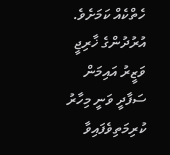ހެތްކެއް ކަމަށެވެ.
އުރުދުންގެ ޚާރިޖީ ވަޒީރު އައިމަން ސަފާދީ ވަނީ މިހާރު ކުރިމަތިވެފައިވާ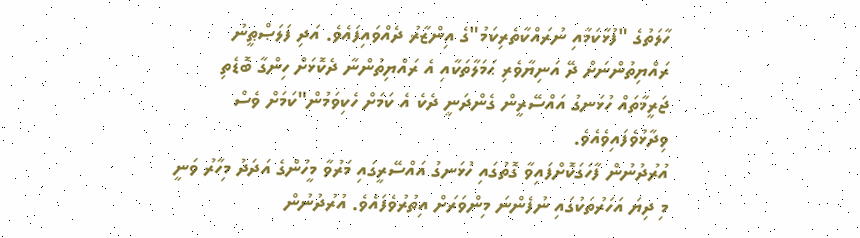ހާލަތުގެ "ފުޅާކަމާއި ނުރައްކާތެރިކަމު"ގެ އިންޒާރު ދެއްވައިފައެވެ. އަދި ފަލަޞްޠީނު ރައްޔިތުންނަށް ދޭ އަނިޔާވެރި ޙަމަލާތަކާއި އެ ރައްޔިތުންނާ ދެކޮޅަށް ހިންގާ ބޮޑެތި ޖަރީމާތައް ހުޅަނގު އައްސޭރީން ގެންދަނީ ދެކެ އެ ކަމަށް ހެކިވަމުން"ކަމަށް ވެސް ވިދާޅުވެފައިވެއެވެ.
އުރުދުނުން ފާހަގަކޮށްފައިވާ ގޮތުގައި ހުޅަނގު އައްސޭރީގައި މަރުވާ މީހުންގެ އަދަދު މިހާރު ވަނީ މި ދިޔަ އަހަރުތަކުގައި ނުފެންނަ މިންވަރަށް އިތުރުވެފައެވެ. އުރުދުނުން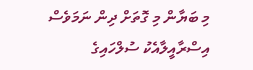މި ބަޔާން މި ގޮތަށް ދިން ނަމަވެސް އިސްރާއީލާއެކު ސުލްހައިގެ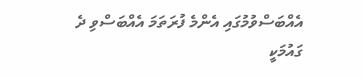އެއްބަސްވުމުގައި އެންމެ ފުރަތަމަ އެއްބަސްވި ދެ ގައުމަކީ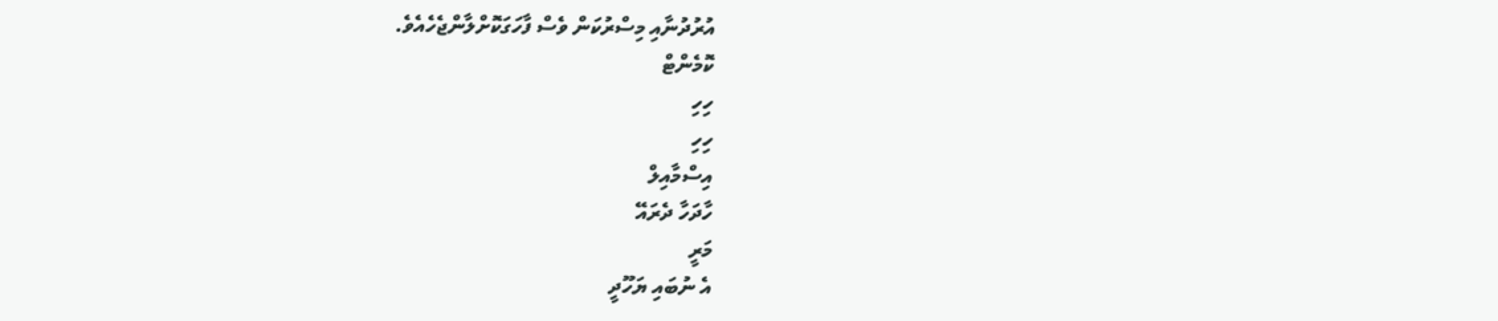އުރުދުނާއި މިސްރުކަން ވެސް ފާހަގަކޮށްލާންޖެހެއެވެ.
ކޮމެންޓް
ހިހި
ހިހި
އިސްމާއިލް
ހާދަހާ ދެރައޭ
މަރީ
އެ ނުބައި ޔަހޫދީ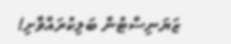ޒަޔަނިސްޓުން ބަލިކުރައްވާށި!